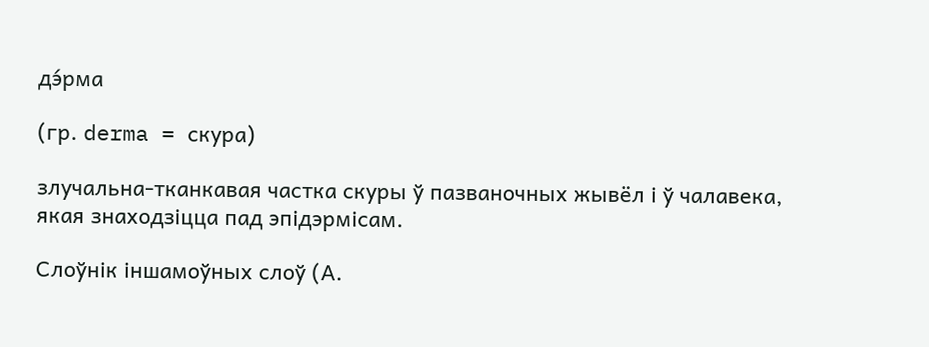дэ́рма

(гр. derma = скура)

злучальна-тканкавая частка скуры ў пазваночных жывёл і ў чалавека, якая знаходзіцца пад эпідэрмісам.

Слоўнік іншамоўных слоў (А.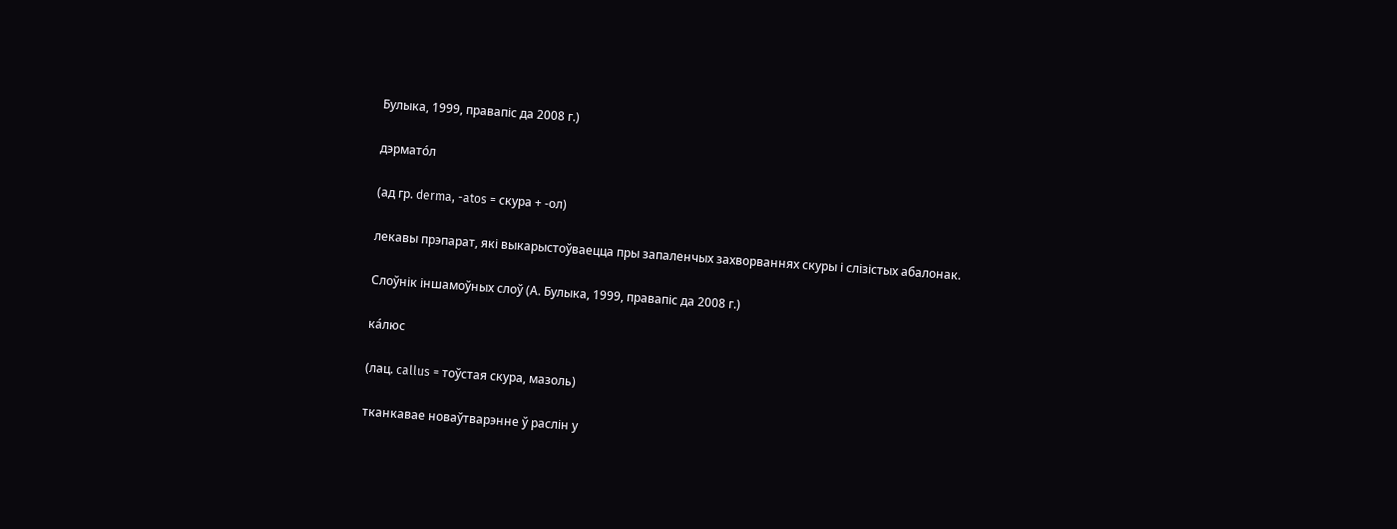Булыка, 1999, правапіс да 2008 г.)

дэрмато́л

(ад гр. derma, -atos = скура + -ол)

лекавы прэпарат, які выкарыстоўваецца пры запаленчых захворваннях скуры і слізістых абалонак.

Слоўнік іншамоўных слоў (А. Булыка, 1999, правапіс да 2008 г.)

ка́люс

(лац. callus = тоўстая скура, мазоль)

тканкавае новаўтварэнне ў раслін у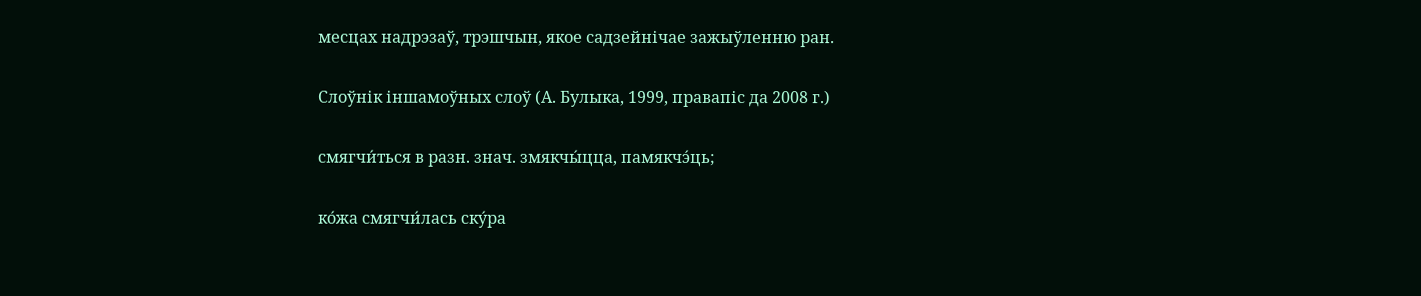месцах надрэзаў, трэшчын, якое садзейнічае зажыўленню ран.

Слоўнік іншамоўных слоў (А. Булыка, 1999, правапіс да 2008 г.)

смягчи́ться в разн. знач. змякчы́цца, памякчэ́ць;

ко́жа смягчи́лась ску́ра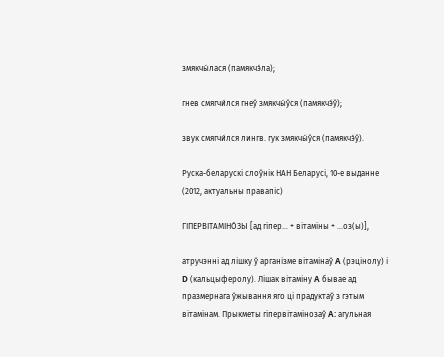змякчы́лася (памякчэ́ла);

гнев смягчи́лся гнеў змякчы́ўся (памякчэ́ў);

звук смягчи́лся лингв. гук змякчы́ўся (памякчэ́ў).

Руска-беларускі слоўнік НАН Беларусі, 10-е выданне (2012, актуальны правапіс)

ГІПЕРВІТАМІНО́ЗЫ [ад гіпер... + вітаміны + ...оз(ы)],

атручэнні ад лішку ў арганізме вітамінаў A (рэцінолу) і D (кальцыферолу). Лішак вітаміну A бывае ад празмернага ўжывання яго ці прадуктаў з гэтым вітамінам. Прыкметы гіпервітамінозаў A: агульная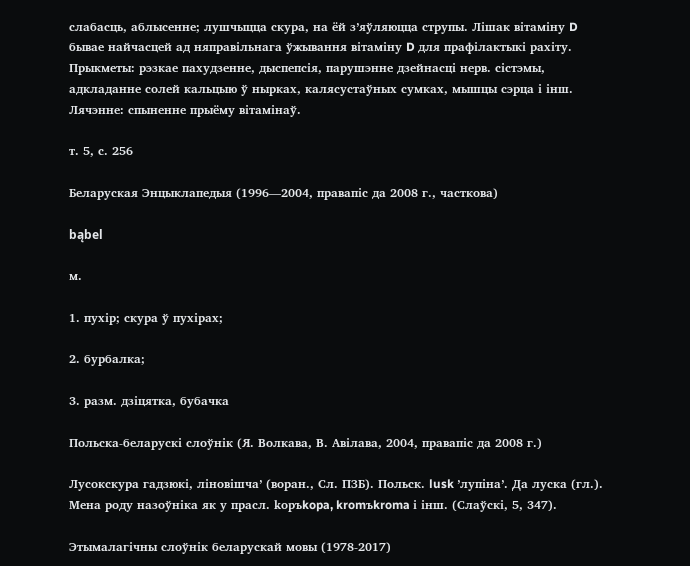слабасць, аблысенне; лушчыцца скура, на ёй з’яўляюцца струпы. Лішак вітаміну D бывае найчасцей ад няправільнага ўжывання вітаміну D для прафілактыкі рахіту. Прыкметы: рэзкае пахудзенне, дыспепсія, парушэнне дзейнасці нерв. сістэмы, адкладанне солей кальцыю ў нырках, калясустаўных сумках, мышцы сэрца і інш. Лячэнне: спыненне прыёму вітамінаў.

т. 5, с. 256

Беларуская Энцыклапедыя (1996—2004, правапіс да 2008 г., часткова)

bąbel

м.

1. пухір; скура ў пухірах;

2. бурбалка;

3. разм. дзіцятка, бубачка

Польска-беларускі слоўнік (Я. Волкава, В. Авілава, 2004, правапіс да 2008 г.)

Лусокскура гадзюкі, ліновішча’ (воран., Сл. ПЗБ). Польск. lusk ’лупіна’. Да луска (гл.). Мена роду назоўніка як у прасл. koръkopa, kromъkroma і інш. (Слаўскі, 5, 347).

Этымалагічны слоўнік беларускай мовы (1978-2017)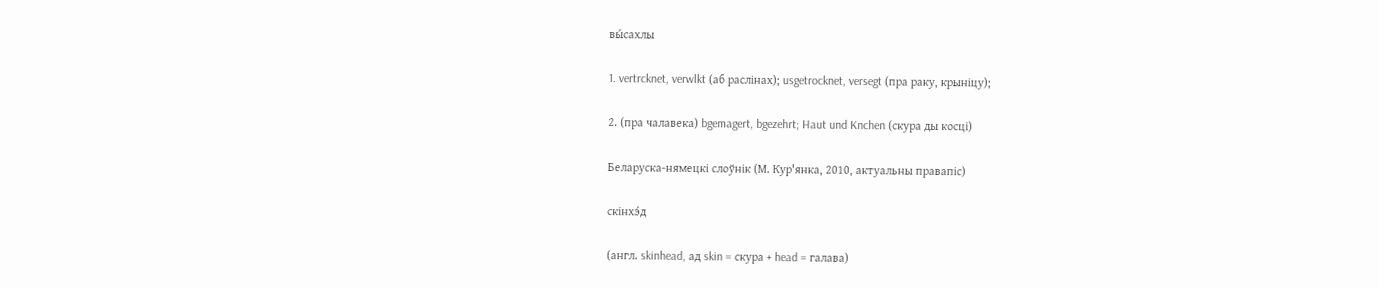вы́сахлы

1. vertrcknet, verwlkt (аб раслінах); usgetrocknet, versegt (пра раку, крыніцу);

2. (пра чалавека) bgemagert, bgezehrt; Haut und Knchen (скура ды косці)

Беларуска-нямецкі слоўнік (М. Кур'янка, 2010, актуальны правапіс)

скінхэ́д

(англ. skinhead, ад skin = скура + head = галава)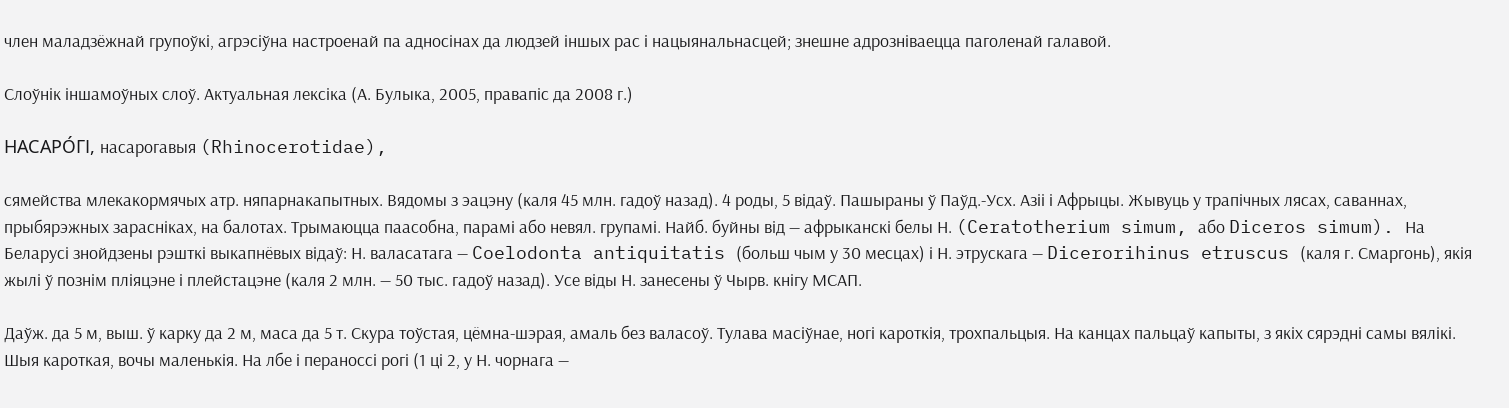член маладзёжнай групоўкі, агрэсіўна настроенай па адносінах да людзей іншых рас і нацыянальнасцей; знешне адрозніваецца паголенай галавой.

Слоўнік іншамоўных слоў. Актуальная лексіка (А. Булыка, 2005, правапіс да 2008 г.)

НАСАРО́ГІ, насарогавыя (Rhinocerotidae),

сямейства млекакормячых атр. няпарнакапытных. Вядомы з эацэну (каля 45 млн. гадоў назад). 4 роды, 5 відаў. Пашыраны ў Паўд.-Усх. Азіі і Афрыцы. Жывуць у трапічных лясах, саваннах, прыбярэжных зарасніках, на балотах. Трымаюцца паасобна, парамі або невял. групамі. Найб. буйны від — афрыканскі белы Н. (Ceratotherium simum, або Diceros simum). На Беларусі знойдзены рэшткі выкапнёвых відаў: Н. валасатага — Coelodonta antiquitatis (больш чым у 30 месцах) і Н. этрускага — Dicerorihinus etruscus (каля г. Смаргонь), якія жылі ў познім пліяцэне і плейстацэне (каля 2 млн. — 50 тыс. гадоў назад). Усе віды Н. занесены ў Чырв. кнігу МСАП.

Даўж. да 5 м, выш. ў карку да 2 м, маса да 5 т. Скура тоўстая, цёмна-шэрая, амаль без валасоў. Тулава масіўнае, ногі кароткія, трохпальцыя. На канцах пальцаў капыты, з якіх сярэдні самы вялікі. Шыя кароткая, вочы маленькія. На лбе і пераноссі рогі (1 ці 2, у Н. чорнага —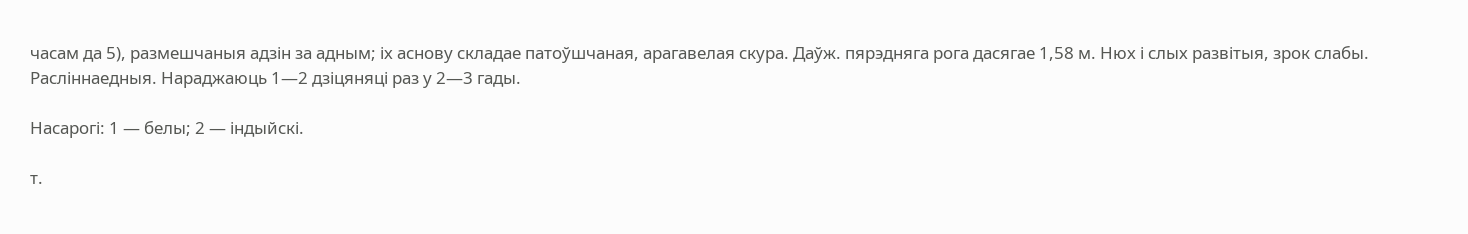часам да 5), размешчаныя адзін за адным; іх аснову складае патоўшчаная, арагавелая скура. Даўж. пярэдняга рога дасягае 1,58 м. Нюх і слых развітыя, зрок слабы. Расліннаедныя. Нараджаюць 1—2 дзіцяняці раз у 2—3 гады.

Насарогі: 1 — белы; 2 — індыйскі.

т.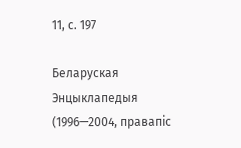11, с. 197

Беларуская Энцыклапедыя (1996—2004, правапіс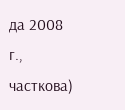да 2008 г., часткова)